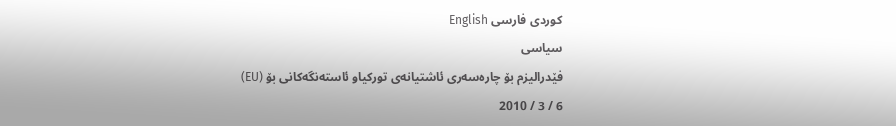کوردی فارسی English
سیاسی
فێدرالیزم بۆ چاره‌سه‌ری‌ ئاشتیانه‌ی‌ توركیاو ئاسته‌نگه‌كانی‌ بۆ (EU)
6 / 3 / 2010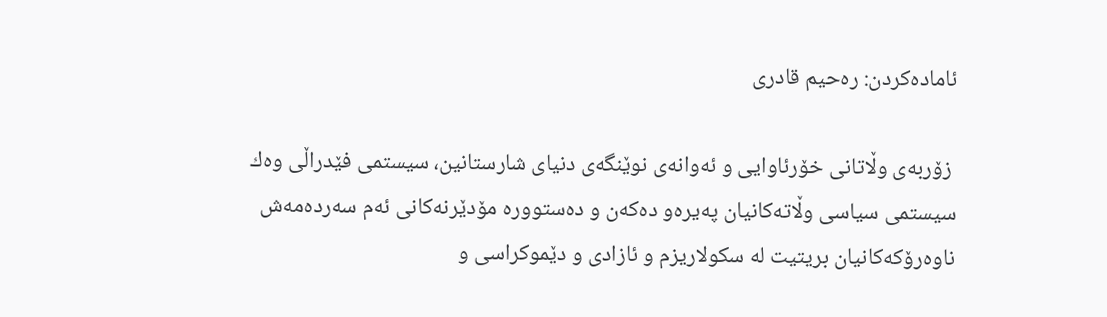ئاماده‌کردن: ره‌حیم قادری‌

 زۆربه‌ی‌ وڵاتانی‌ خۆرئاوایی‌ و ئه‌وانه‌ی‌ نوێنگه‌ی‌ دنیای‌ شارستانین، سیستمی‌ فێدراڵی‌ وه‌ك سیستمی‌ سیاسی‌ وڵاته‌كانیان په‌یره‌و ده‌كه‌ن و ده‌ستووره‌ مۆدێرنه‌كانی‌ ئه‌م سه‌رده‌مه‌ش ناوه‌رۆكه‌كانیان بریتیت له‌ سكولاریزم و ئازادی‌ و دێموكراسی‌ و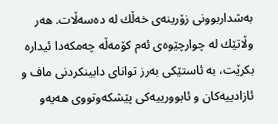به‌شداربوونی‌ زۆرینه‌ی‌ خه‌ڵك له‌ ده‌سه‌ڵات. هه‌ر وڵاتێك له‌ چوارچێوه‌ی‌ ئه‌م كۆمه‌ڵه‌ چه‌مكه‌دا ئیداره‌ بكرێت، به‌ ئاستێكی‌ به‌رز توانای‌ دابینكردنی‌ ماف و ئازادییه‌كان و ئابوورییه‌كی‌ پێشكه‌وتووی‌ هه‌یه‌و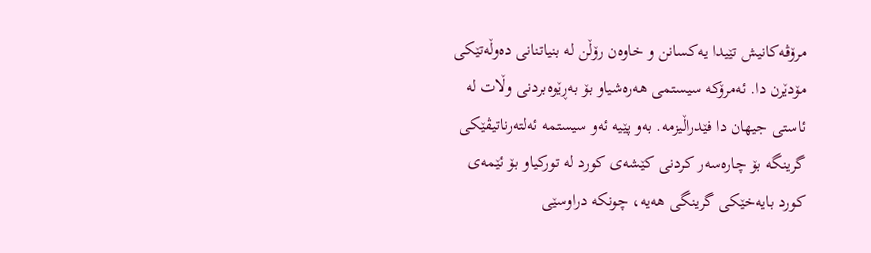مرۆڤه‌كانیش تێیدا یه‌كسانن و خاوه‌ن رۆڵن له‌ بنیاتنانی‌ ده‌وڵه‌تێكی‌ مۆدێرن دا. ئه‌مرۆكه‌ سیستمی‌ هه‌ره‌شیاو بۆ به‌ڕێوه‌بردنی‌ وڵات له‌ ئاستی‌ جیهان دا فێدراڵیزمه‌. به‌و پێیه‌ ئه‌و سیستمه‌ ئه‌لته‌رناتیڤێكی‌ گرینگه‌ بۆ چاره‌سه‌ر كردنی‌ كێشه‌ی‌ كورد له‌ توركیاو بۆ ئێمه‌ی‌ كورد بایه‌خێكی‌ گرینگی‌ هه‌یه‌، چونكه‌ دراوسێی‌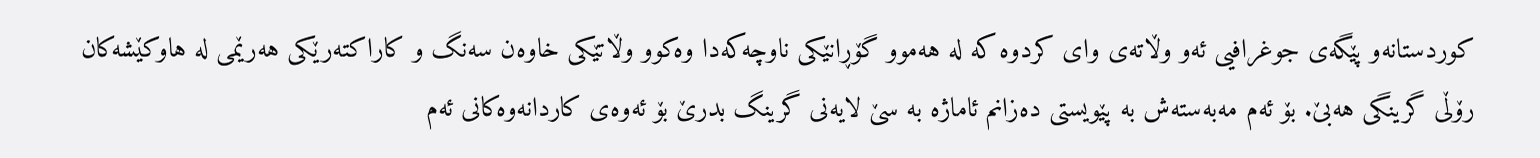كوردستانه‌و پێگه‌ی‌ جوغرافیی‌ ئه‌و وڵاته‌ی‌ وای‌ كردوه‌ كه‌ له‌ هه‌موو گۆڕانێكی‌ ناوچه‌كه‌دا وه‌كوو وڵاتێكی‌ خاوه‌ن سه‌نگ و كاراكته‌رێكی‌ هه‌رێمی‌ له‌ هاوكێشه‌كان رۆڵی‌ گرینگی‌ هه‌بێ‌. بۆ ئه‌م مه‌به‌سته‌ش به‌ پێویستی‌ ده‌زانم ئاماژه‌ به‌ سێ‌ لایه‌نی‌ گرینگ بدرێ‌ بۆ ئه‌وه‌ی‌ كاردانه‌وه‌كانی‌ ئه‌م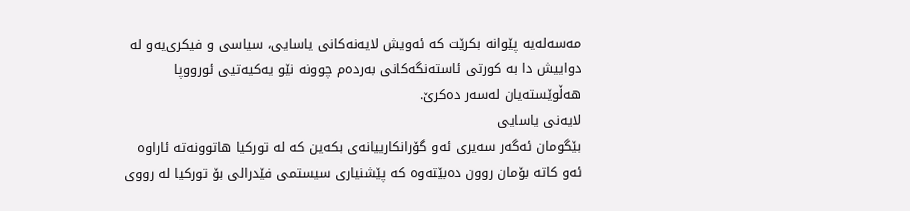مه‌سه‌له‌یه‌ پێوانه‌ بكرێت كه‌ ئه‌ویش لایه‌نه‌كانی‌ یاسایی‌، سیاسی‌ و فیكری‌یه‌و له‌ دواییش دا به‌ كورتی‌ ئاسته‌نگه‌كانی‌ به‌رده‌م چوونه‌ نێو یه‌كیه‌تیی‌ ئورووپا هه‌ڵوێسته‌یان له‌سه‌ر ده‌كرێ‌.
لایه‌نی‌ یاسایی‌
بێگومان ئه‌گه‌ر سه‌یری‌ ئه‌و گۆرانكارییانه‌ی‌ بكه‌ین كه‌ له‌ توركیا هاتوونه‌ته‌ ئاراوه‌ ئه‌و كاته‌ بۆمان روون ده‌بێته‌وه‌ كه‌ پێشنیاری‌ سیستمی‌ فێدرالی‌ بۆ توركیا له‌ رووی‌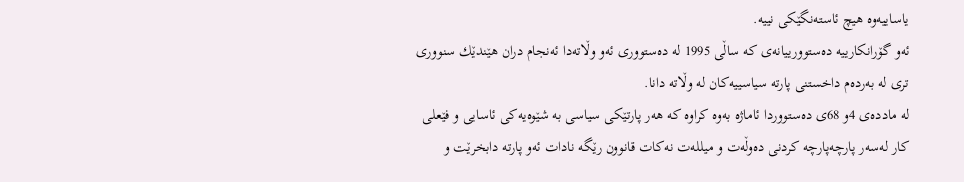یاساییه‌وه‌ هیچ ئاسته‌نگێكی‌ نییه‌.
ئه‌و گۆرانكارییه‌ ده‌ستوورییانه‌ی‌ كه‌ ساڵی‌ 1995 له‌ ده‌ستووری‌ ئه‌و وڵاته‌دا ئه‌نجام دران هێندێك سنووری‌ تری‌ له‌ به‌رده‌م داخستنی‌ پارته‌ سیاسییه‌كان له‌ وڵاته‌ دانا.
له‌ مادده‌ی‌ 4و 68ی‌ ده‌ستووردا ئاماژه‌ به‌وه‌ كراوه‌ كه‌ هه‌ر پارتێكی‌ سیاسی‌ به‌ شێوه‌یه‌كی‌ ئاسایی‌ و فێعلی‌ كار له‌سه‌ر پارچه‌پارچه‌ كردنی‌ ده‌وڵه‌ت و میلله‌ت نه‌كات قانوون رێگه‌ نادات ئه‌و پارته‌ دابخرێت و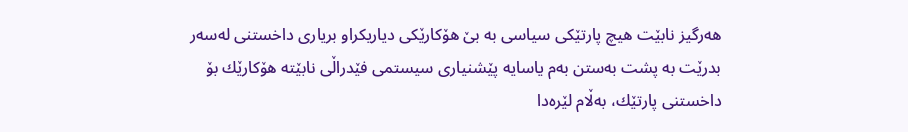هه‌رگیز نابێت هیچ پارتێكی‌ سیاسی‌ به‌ بێ‌ هۆكارێكی‌ دیاریكراو بریاری‌ داخستنی‌ له‌سه‌ر بدرێت به‌ پشت به‌ستن به‌م یاسایه‌ پێشنیاری‌ سیستمی‌ فێدراڵی‌ نابێته‌ هۆكارێك بۆ داخستنی‌ پارتێك، به‌ڵام لێره‌دا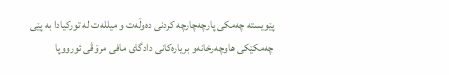پێویسته‌ چه‌مكی‌ پارچه‌چارچه‌ كردنی‌ ده‌وڵه‌ت و میلله‌ت له‌ توركیادا به‌ پێی‌ چه‌مكێكی‌ هاوچه‌رخانه‌و بریاره‌كانی‌ دادگای‌ مافی‌ مرۆڤی‌ ئورووپا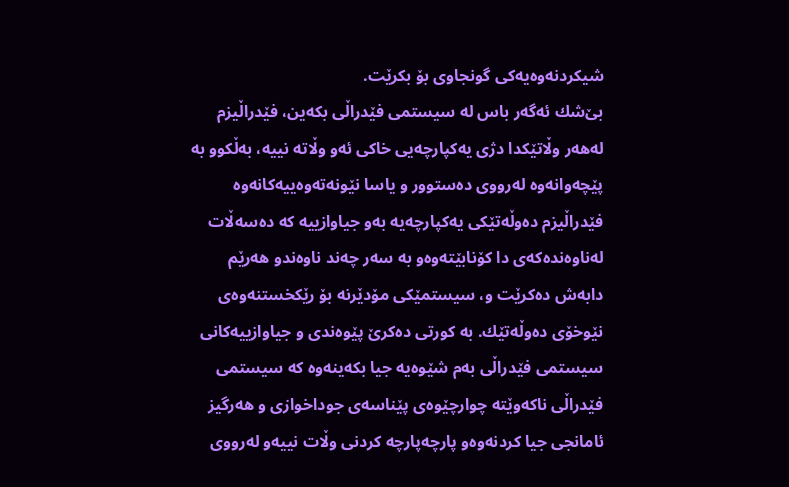شیكردنه‌وه‌یه‌كی‌ گونجاوی‌ بۆ بكرێت.
بێ‌شك ئه‌گه‌ر باس له‌ سیستمی‌ فێدراڵی‌ بكه‌ین، فێدراڵیزم له‌هه‌ر وڵاتێكدا دژی‌ یه‌كپارچه‌یی‌ خاكی‌ ئه‌و وڵاته‌ نییه‌، به‌ڵكوو به‌ پێچه‌وانه‌وه‌ له‌رووی‌ ده‌ستوور و یاسا نێونه‌ته‌وه‌ییه‌كانه‌وه‌ فێدراڵیزم ده‌وڵه‌تێكی‌ یه‌كپارچه‌یه‌ به‌و جیاوازییه‌ كه‌ ده‌سه‌ڵات له‌ناوه‌نده‌كه‌ی‌ دا كۆنابێته‌وه‌و به‌ سه‌ر چه‌ند ناوه‌ندو هه‌رێم دابه‌ش ده‌كرێت و، سیستمێكی‌ مۆدێرنه‌ بۆ رێكخستنه‌وه‌ی‌ نێوخۆی‌ ده‌وڵه‌تێك. به‌ كورتی‌ ده‌كرێ‌ پێوه‌ندی‌ و جیاوازییه‌كانی‌ سیستمی‌ فێدراڵی‌ به‌م شێوه‌یه‌ جیا بكه‌ینه‌وه‌ كه‌ سیستمی‌ فێدراڵی‌ ناكه‌وێته‌ چوارچێوه‌ی‌ پێناسه‌ی‌ جوداخوازی‌ و هه‌رگیز ئامانجی‌ جیا كردنه‌وه‌و پارچه‌پارچه‌ كردنی‌ وڵات نییه‌و له‌رووی‌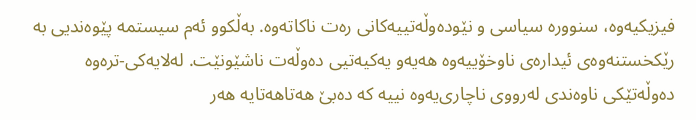فیزیكیه‌وه‌، سنووره‌ سیاسی‌ و نێوده‌وڵه‌تییه‌كانی‌ ره‌ت ناكاته‌وه‌. به‌ڵكوو ئه‌م سیستمه‌ پێوه‌ندیی‌ به‌ رێكخستنه‌وه‌ی‌ ئیداره‌ی‌ ناوخۆییه‌وه‌ هه‌یه‌و یه‌كیه‌تیی‌ ده‌وڵه‌ت ناشێونێت. له‌لایه‌كی‌-تره‌وه‌ ده‌وڵه‌تێكی‌ ناوه‌ندی‌ له‌رووی‌ ناچاری‌یه‌وه‌ نییه‌ كه‌ ده‌بێ‌ هه‌تاهه‌تایه‌ هه‌ر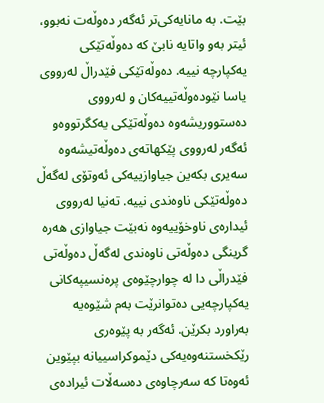بێت. به‌ مانایه‌كی‌تر ئه‌گه‌ر ده‌وڵه‌ت نه‌بوو، ئیتر به‌و واتایه‌ نابێ‌ كه‌ ده‌وڵه‌تێكی‌ یه‌كپارچه‌ نییه‌. ده‌وڵه‌تێكی‌ فێدراڵ‌ له‌رووی‌ یاسا نێوده‌وڵه‌تییه‌كان و له‌رووی‌ ده‌ستووریشه‌وه‌ ده‌وڵه‌تێكی‌ یه‌كگرتووه‌و ئه‌گه‌ر له‌رووی‌ پێكهاته‌ی‌ ده‌وڵه‌تیشه‌وه‌ سه‌یری‌ بكه‌ین جیاوازییه‌كی‌ ئه‌وتۆی‌ له‌گه‌ڵ‌ ده‌وڵه‌تێكی‌ ناوه‌ندی‌ نییه‌. ته‌نیا له‌رووی‌ ئیداره‌ی‌ ناوخۆییه‌وه‌ نه‌بێت جیاوازی‌ هه‌ره‌ گرینگی‌ ده‌وڵه‌تی‌ ناوه‌ندی‌ له‌گه‌ڵ‌ ده‌وڵه‌تی‌ فێدراڵی‌ دا له‌ چوارچێوه‌ی‌ پره‌نسیپه‌كانی‌ یه‌كپارچه‌یی‌ ده‌توانرێت به‌م شێوه‌یه‌ به‌راورد بكرێن. ئه‌گه‌ر به‌ پێوه‌ری‌ رێكخستنه‌وه‌یه‌كی‌ دێموكراسییانه‌ بپێوین ئه‌وه‌تا كه‌ سه‌رچاوه‌ی‌ ده‌سه‌ڵات ئیراده‌ی‌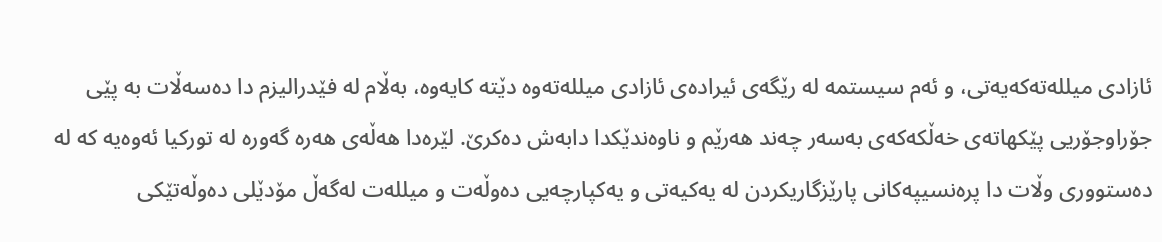ئازادی‌ میلله‌ته‌كه‌یه‌تی‌، و ئه‌م سیستمه‌ له‌ رێگه‌ی‌ ئیراده‌ی‌ ئازادی‌ میلله‌ته‌وه‌ دێته‌ كایه‌وه‌، به‌ڵام له‌ فێدرالیزم دا ده‌سه‌ڵات به‌ پێی‌ جۆراوجۆریی‌ پێكهاته‌ی‌ خه‌ڵكه‌كه‌ی‌ به‌سه‌ر چه‌ند هه‌رێم و ناوه‌ندێكدا دابه‌ش ده‌كرێ‌. لێره‌دا هه‌ڵه‌ی‌ هه‌ره‌ گه‌وره‌ له‌ توركیا ئه‌وه‌یه‌ كه‌ له‌ ده‌ستووری‌ وڵات دا پره‌نسیپه‌كانی‌ پارێزگاریكردن له‌ یه‌كیه‌تی‌ و یه‌كپارچه‌یی‌ ده‌وڵه‌ت و میلله‌ت له‌گه‌ڵ‌ مۆدێلی‌ ده‌وڵه‌تێكی‌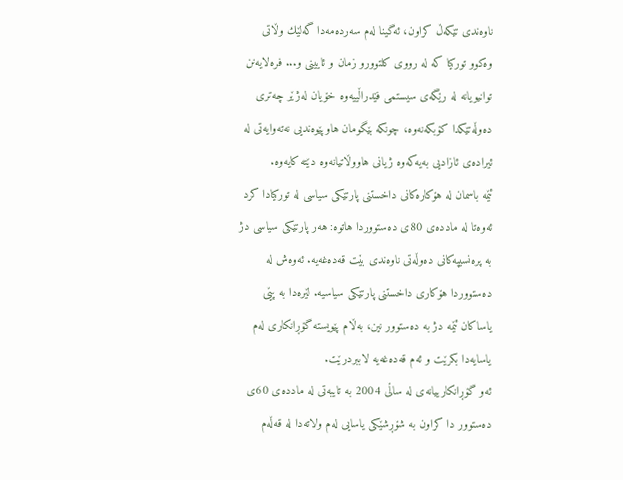ناوه‌ندی‌ تێكه‌ڵ‌ كراون، ئه‌گینا له‌م سه‌رده‌مه‌دا گه‌لێك وڵاتی‌ وه‌كوو توركیا كه‌ له‌ رووی‌ كلتوورو زمان و ئایینی‌ و... فره‌لایه‌نن توانیویانه‌ له‌ رێگه‌ی‌ سیستمی‌ فێدراڵییه‌وه‌ خۆیان له‌ژێر چه‌تری‌ ده‌وڵه‌تێكدا كۆبكه‌نه‌وه‌، چونكه‌ بێگومان هاوپێوه‌ندیی‌ نه‌ته‌وایه‌تی‌ له‌ ئیراده‌ی‌ ئازادیی‌ به‌یه‌كه‌وه‌ ژیانی‌ هاووڵاتیانه‌وه‌ دێته‌ كایه‌وه‌.
ئێمه‌ باسمان له‌ هۆكاره‌كانی‌ داخستنی‌ پارتێكی‌ سیاسی‌ له‌ توركیادا كرد ئه‌وه‌تا له‌ مادده‌ی‌ 80ی‌ ده‌ستووردا هاتوه‌: هه‌ر پارتێكی‌ سیاسی‌ دژ به‌ پره‌نسیپه‌كانی‌ ده‌وڵه‌تی‌ ناوه‌ندی‌ بێت قه‌ده‌غه‌یه‌. ئه‌وه‌ش له‌ ده‌ستووردا هۆكاری‌ داخستنی‌ پارتێكی‌ سیاسیه‌. لێره‌دا به‌ پێی‌ یاساكان ئێمه‌ دژ به‌ ده‌ستوور نین، به‌ڵام پێویسته‌ گۆڕانكاری‌ له‌م یاسایه‌دا بكرێت و ئه‌م قه‌ده‌غه‌یه‌ لاببردرێت.
ئه‌و گۆڕانكارییانه‌ی‌ له‌ ساڵی‌ 2004 به‌ تایبه‌تی‌ له‌ مادده‌ی‌ 60ی‌ ده‌ستوور دا كراون به‌ شۆڕشێكی‌ یاسایی‌ له‌م ولاته‌دا له‌ قه‌ڵه‌م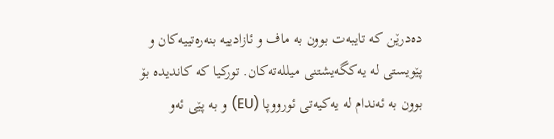ده‌درێن كه‌ تایبه‌ت بوون به‌ ماف و ئازادییه‌ بنه‌ره‌تییه‌كان و پێویستی‌ له‌ یه‌كگه‌یشتنی‌ میلله‌ته‌كان. توركیا كه‌ كاندیده‌ بۆ بوون به‌ ئه‌ندام له‌ یه‌كیه‌تی‌ ئورووپا (EU) و به‌ پێی‌ ئه‌و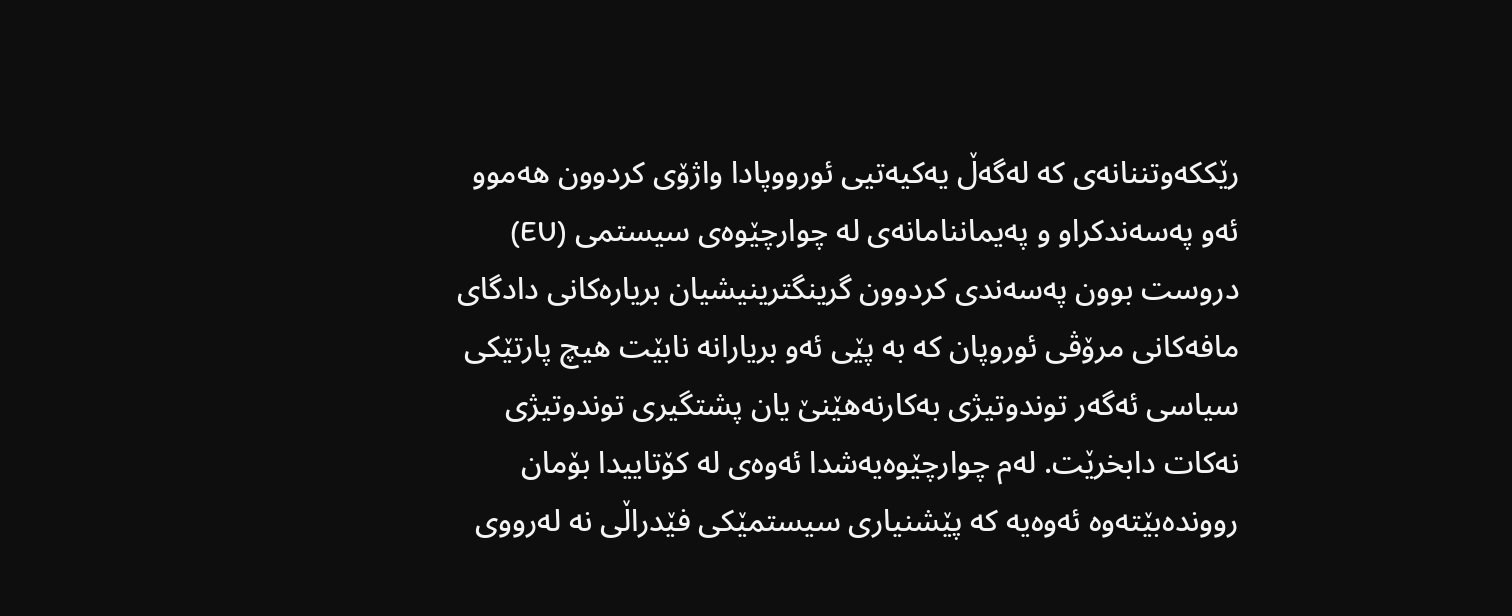رێككه‌وتننانه‌ی‌ كه‌ له‌گه‌ڵ‌ یه‌كیه‌تیی‌ ئورووپادا واژۆی‌ كردوون هه‌موو ئه‌و په‌سه‌ندكراو و په‌یماننامانه‌ی‌ له‌ چوارچێوه‌ی‌ سیستمی‌ (EU) دروست بوون په‌سه‌ندی‌ كردوون گرینگترینیشیان بریاره‌كانی‌ دادگای‌ مافه‌كانی‌ مرۆڤی‌ ئوروپان كه‌ به‌ پێی‌ ئه‌و بریارانه‌ نابێت هیچ پارتێكی‌ سیاسی‌ ئه‌گه‌ر توندوتیژی‌ به‌كارنه‌هێنێ‌ یان پشتگیری‌ توندوتیژی‌ نه‌كات دابخرێت. له‌م چوارچێوه‌یه‌شدا ئه‌وه‌ی‌ له‌ كۆتاییدا بۆمان روونده‌بێته‌وه‌ ئه‌وه‌یه‌ كه‌ پێشنیاری‌ سیستمێكی‌ فێدراڵی‌ نه‌ له‌رووی‌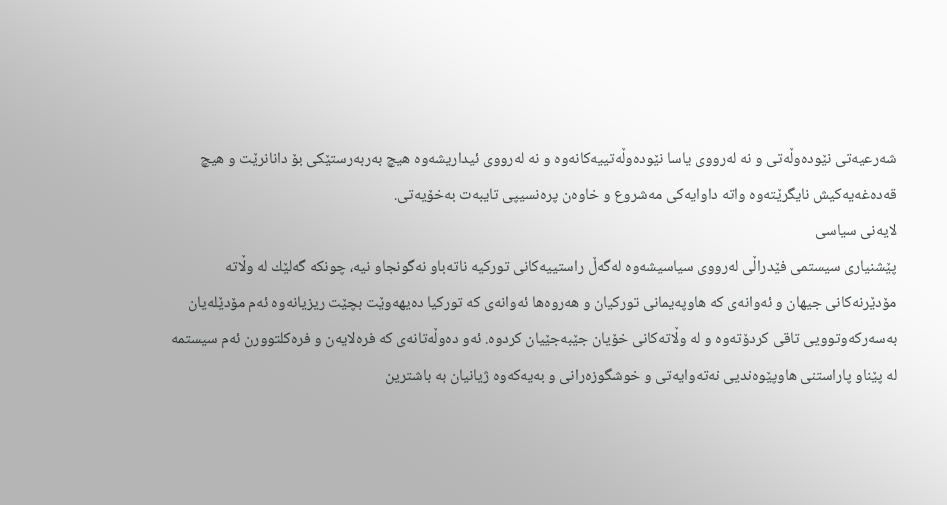شه‌رعیه‌تی‌ نێوده‌وڵه‌تی‌ و نه‌ له‌رووی‌ یاسا نێوده‌وڵه‌تییه‌كانه‌وه‌ و نه‌ له‌رووی‌ ئیداریشه‌وه‌ هیچ به‌ربه‌رستێكی‌ بۆ دانانرێت و هیچ قه‌ده‌غه‌یه‌كیش نایگرێته‌وه‌ واته‌ داوایه‌كی‌ مه‌شروع و خاوه‌ن پره‌نسیپی‌ تایبه‌ت به‌خۆیه‌تی‌.
لایه‌نی‌ سیاسی‌
پێشنیاری‌ سیستمی‌ فێدراڵی‌ له‌رووی‌ سیاسیشه‌وه‌ له‌گه‌ڵ‌ راستییه‌كانی‌ توركیه‌ ناته‌باو نه‌گونجاو نیه‌، چونكه‌ گه‌لێك له‌ وڵاته‌ مۆدێرنه‌كانی‌ جیهان و ئه‌وانه‌ی‌ كه‌ هاوپه‌یمانی‌ توركیان و هه‌روه‌ها ئه‌وانه‌ی‌ كه‌ توركیا ده‌یهه‌وێت بچێت ریزیانه‌وه‌ ئه‌م مۆدێله‌یان به‌سه‌ركه‌وتوویی‌ تاقی‌ كردۆته‌وه‌ و له‌ وڵاته‌كانی‌ خۆیان جێبه‌جێیان كردوه‌. ئه‌و ده‌وڵه‌تانه‌ی‌ كه‌ فره‌لایه‌ن و فره‌كلتوورن ئه‌م سیستمه‌ له‌ پێناو پاراستنی‌ هاوپێوه‌ندیی‌ نه‌ته‌وایه‌تی‌ و خوشگوزه‌رانی‌ و به‌یه‌كه‌وه‌ ژیانیان به‌ باشترین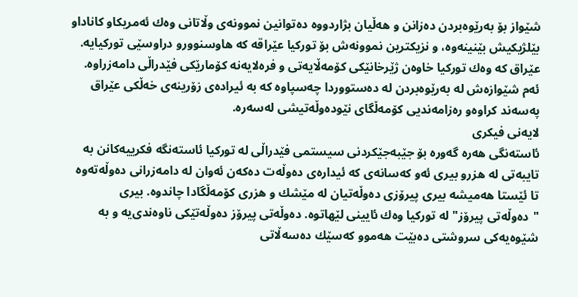شێواز بۆ به‌رێوه‌بردن ده‌زانن و هه‌ڵیان بژاردووه‌ ده‌توانین نموونه‌ی‌ وڵاتانی‌ وه‌ك ئه‌مریكاو كاناداو بێلژیكیش بێنینه‌وه‌، و نزیكترین نموونه‌ش بۆ توركیا عێراقه‌ كه‌ هاوسنوورو دراوسێی‌ توركیایه‌. عێراق كه‌ وه‌ك توركیا خاوه‌ن ژێرخانێكی‌ كۆمه‌ڵایه‌تی‌ و فره‌لایه‌نه‌ كۆمارێكی‌ فێدراڵی‌ دامه‌زراوه‌. ئه‌م شێوازه‌ش له‌ به‌رێوه‌بردن له‌ ده‌ستووردا چه‌سپاوه‌ كه‌ به‌ ئیراده‌ی‌ زۆرینه‌ی‌ خه‌ڵكی‌ عێراق په‌سه‌ند كراوه‌و ره‌زامه‌ندیی‌ كۆمه‌ڵگای‌ نێوده‌وڵه‌تیشی‌ له‌سه‌ره‌.
لایه‌نی‌ فیكری‌
ئاسته‌نگی‌ هه‌ره‌ گه‌وره‌ بۆ جێبه‌جێكردنی‌ سیستمی‌ فێدراڵی‌ له‌ توركیا ئاسته‌نگه‌ فكرییه‌كانن به‌ تایبه‌تی‌ له‌ هزرو بیری‌ ئه‌و كه‌سانه‌ی‌ كه‌ ئیداره‌ی‌ ده‌وڵه‌ت ده‌كه‌ن ئه‌وان له‌ دامه‌زرانی‌ ده‌وڵه‌ته‌وه‌ تا ئێستا هه‌میشه‌ بیری‌ پیرۆزی‌ ده‌وڵه‌تیان له‌ مێشك و هزری‌ كۆمه‌ڵگادا چاندوه‌. بیری‌ "ده‌وڵه‌تی‌ پیرۆز" له‌ توركیا وه‌ك ئایینی‌ لێهاتوه‌. ده‌وڵه‌تی‌ پیرۆز ده‌وڵه‌تێكی‌ ناوه‌ندی‌یه‌ و به‌ شێوه‌یه‌كی‌ سروشتی‌ ده‌بێت هه‌موو كه‌سێك ده‌سه‌ڵاتی‌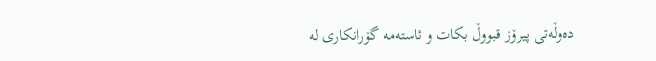ده‌وڵه‌تی‌ پیرۆز قبووڵ‌ بكات و ئاسته‌مه‌ گۆرانكاری‌ له‌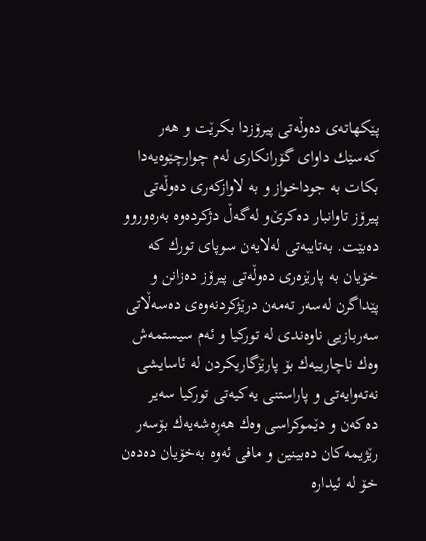پێكهاته‌ی‌ ده‌وڵه‌تی‌ پیرۆزدا بكرێت و هه‌ر كه‌سێك داوای‌ گۆرانكاری‌ له‌م چوارچێوه‌یه‌دا بكات به‌ جوداخواز و به‌ لاوازكه‌ری‌ ده‌وڵه‌تی‌ پیرۆز تاوانبار ده‌كرێ‌و له‌گه‌ڵ‌ دژكرده‌وه‌ به‌ره‌وروو ده‌بێت. به‌تایبه‌تی‌ له‌لایه‌ن سوپای‌ تورك كه‌ خۆیان به‌ پارێزه‌ری‌ ده‌وڵه‌تی‌ پیرۆز ده‌زانن و پێداگرن له‌سه‌ر ته‌مه‌ن درێژكردنه‌وه‌ی‌ ده‌سه‌ڵاتی‌ سه‌ربازیی‌ ناوه‌ندی‌ له‌ توركیا و ئه‌م سیستمه‌ش وه‌ك ناچارییه‌ك بۆ پارێزگاریكردن له‌ ئاسایشی‌ نه‌ته‌وایه‌تی‌ و پاراستنی‌ یه‌كیه‌تی‌ توركیا سه‌یر ده‌كه‌ن و دێموكراسی‌ وه‌ك هه‌ڕه‌شه‌یه‌ك بۆسه‌ر رێژیمه‌كان ده‌بینین و مافی‌ ئه‌وه‌ به‌خۆیان ده‌ده‌ن خۆ له‌ ئیداره‌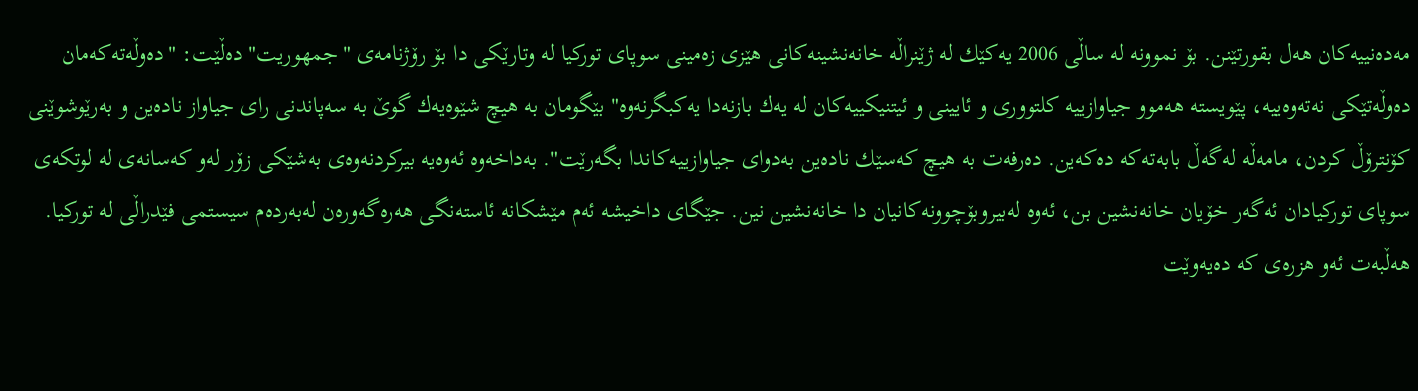مه‌ده‌نییه‌كان هه‌ل بقورتێنن. بۆ نموونه‌ له‌ ساڵی‌ 2006 یه‌كێك له‌ ژێنراڵه‌ خانه‌نشینه‌كانی‌ هێزی‌ زه‌مینی‌ سوپای‌ توركیا له‌ وتارێكی‌ دا بۆ رۆژنامه‌ی‌ "جمهوریت" ده‌ڵێت: "ده‌وڵه‌ته‌كه‌مان ده‌وڵه‌تێكی‌ نه‌ته‌وه‌ییه‌، پێویسته‌ هه‌موو جیاوازییه‌ كلتووری‌ و ئایینی‌ و ئیتنیكییه‌كان له‌ یه‌ك بازنه‌دا یه‌كبگرنه‌وه‌" بێگومان به‌ هیچ شێوه‌یه‌ك گوێ‌ به‌ سه‌پاندنی‌ رای‌ جیاواز ناده‌ین و به‌رێوشوێنی‌ كۆنترۆڵ‌ كردن، مامه‌ڵه‌ له‌گه‌ڵ‌ بابه‌ته‌كه‌ ده‌كه‌ین. ده‌رفه‌ت به‌ هیچ كه‌سێك ناده‌ین به‌دوای‌ جیاوازییه‌كاندا بگه‌رێت". به‌داخه‌وه‌ ئه‌وه‌یه‌ بیركردنه‌وه‌ی‌ به‌شێكی‌ زۆر له‌و كه‌سانه‌ی‌ له‌ لوتكه‌ی‌ سوپای‌ توركیادان ئه‌گه‌ر خۆیان خانه‌نشین بن، ئه‌وه‌ له‌بیروبۆچوونه‌كانیان دا خانه‌نشین نین. جێگای‌ داخیشه‌ ئه‌م مێشكانه‌ ئاسته‌نگی‌ هه‌ره‌گه‌وره‌ن له‌به‌رده‌م سیستمی‌ فێدراڵی‌ له‌ توركیا. هه‌ڵبه‌ت ئه‌و هزره‌ی‌ كه‌ ده‌یه‌وێت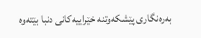به‌ره‌نگاری‌ پێشكه‌وتنه‌ خێراییه‌كانی‌ دنبا بێته‌وه‌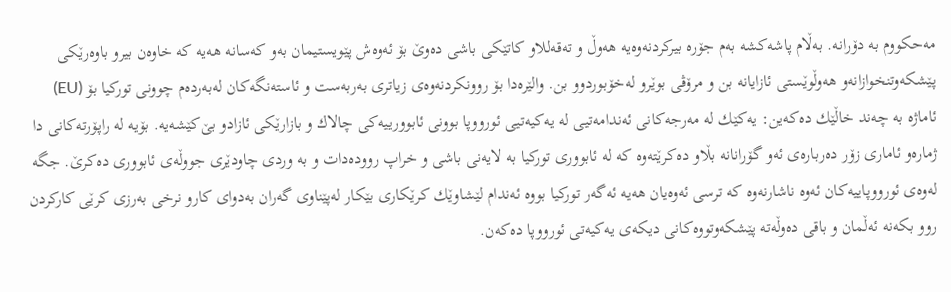مه‌حكووم به‌ دۆرانه‌. به‌ڵام پاشه‌كشه‌ به‌م جۆره‌ بیركردنه‌وه‌یه‌ هه‌وڵ‌ و ته‌قه‌للاو كاتێكی‌ باشی‌ ده‌وێ‌ بۆ ئه‌وه‌ش پێویستیمان به‌و كه‌سانه‌ هه‌یه‌ كه‌ خاوه‌ن بیرو باوه‌رێكی‌ پێشكه‌وتنخوازانه‌و هه‌وڵوێستی‌ ئازایانه‌ بن و مرۆڤی‌ بوێرو له‌خۆبوردوو بن. والێره‌دا بۆ روونكردنه‌وه‌ی‌ زیاتری‌ به‌ربه‌ست و ئاسته‌نگه‌كان له‌به‌رده‌م چوونی‌ توركیا بۆ (EU) ئاماژه‌ به‌ چه‌ند خاڵێك ده‌كه‌ین: یه‌كێك له‌ مه‌رجه‌كانی‌ ئه‌ندامه‌تیی‌ له‌ یه‌كیه‌تیی‌ ئورووپا بوونی‌ ئابوورییه‌كی‌ چالاك و بازارێكی‌ ئازادو بێ‌كێشه‌یه‌. بۆیه‌ له‌ راپۆرته‌كانی‌ دا ژماره‌و ئاماری‌ زۆر ده‌رباره‌ی‌ ئه‌و گۆرانانه‌ بڵاو ده‌كرێته‌وه‌ كه‌ له‌ ئابووری‌ توركیا به‌ لایه‌نی‌ باشی‌ و خراپ رووده‌دات و به‌ وردی‌ چاودێری‌ جووڵه‌ی‌ ئابووری‌ ده‌كرێ‌. جگه‌ له‌وه‌ی‌ ئورووپاییه‌كان ئه‌وه‌ ناشارنه‌وه‌ كه‌ ترسی‌ ئه‌وه‌یان هه‌یه‌ ئه‌گه‌ر توركیا بووه‌ ئه‌ندام لێشاوێك كرێكاری‌ بێكار له‌پێناوی‌ گه‌ران به‌دوای‌ كارو نرخی‌ به‌رزی‌ كرێی‌ كاركردن روو بكه‌نه‌ ئه‌ڵمان و باقی‌ ده‌وڵه‌ته‌ پێشكه‌وتووه‌كانی‌ دیكه‌ی‌ یه‌كیه‌تی‌ ئورووپا ده‌كه‌ن.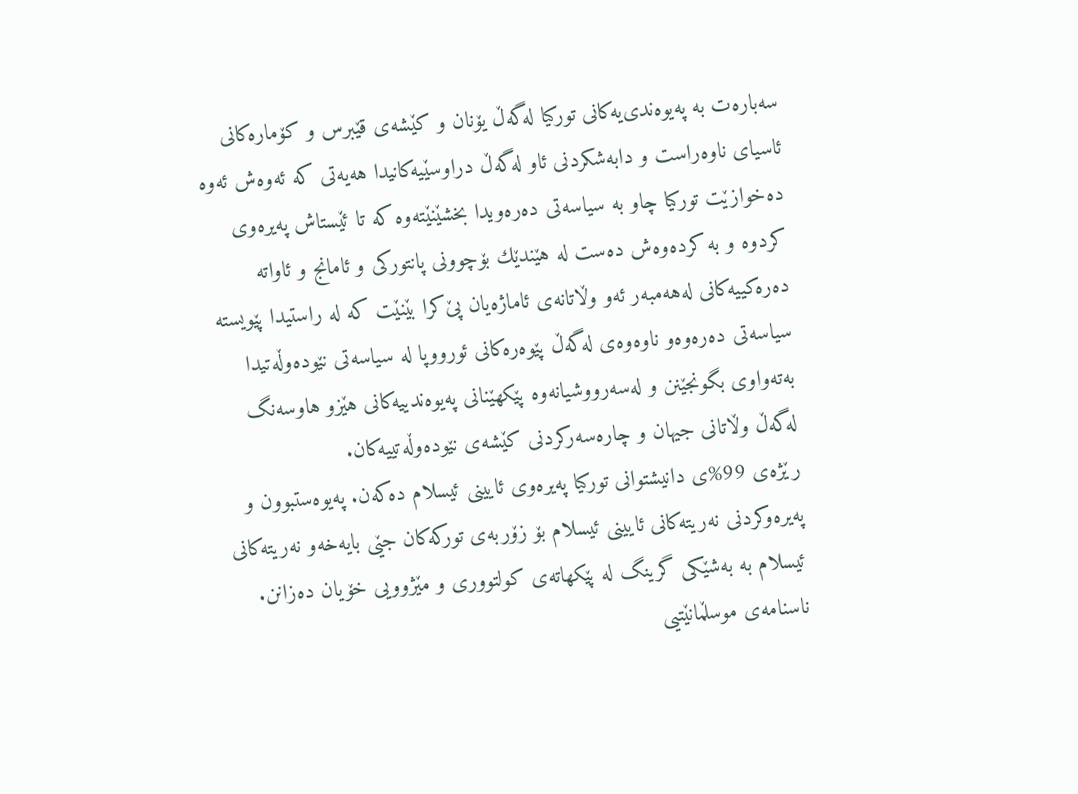سه‌باره‌ت به‌ په‌یوه‌ندی‌یه‌كانی‌ توركیا له‌گه‌ڵ‌ یۆنان و كێشه‌ی‌ قێبرس و كۆماره‌كانی‌ ئاسیای‌ ناوه‌راست و دابه‌شكردنی‌ ئاو له‌گه‌ڵ‌ دراوسێیه‌كانیدا هه‌یه‌تی‌ كه‌ ئه‌وه‌ش ئه‌وه‌ ده‌خوازێت توركیا چاو به‌ سیاسه‌تی‌ ده‌ره‌ویدا بخشێنێته‌وه‌ كه‌ تا ئێستاش په‌یره‌وی‌ كردوه‌ و به‌ كرده‌وه‌ش ده‌ست له‌ هێندێك بۆچوونی‌ پانتوركی‌ و ئامانج و ئاواته‌ ده‌ره‌كییه‌كانی‌ له‌هه‌مبه‌ر ئه‌و وڵاتانه‌ی‌ ئاماژه‌یان پێ‌كرا بێنێت كه‌ له‌ راستیدا پێویسته‌ سیاسه‌تی‌ ده‌ره‌وه‌و ناوه‌وه‌ی‌ له‌گه‌ڵ‌ پێوه‌ره‌كانی‌ ئورووپا له‌ سیاسه‌تی‌ نێوده‌وڵه‌تیدا به‌ته‌واوی‌ بگونجێنن و له‌سه‌رووشیانه‌وه‌ پێكهێنانی‌ په‌یوه‌ندییه‌كانی‌ هێزو هاوسه‌نگ له‌گه‌ڵ‌ وڵاتانی‌ جیهان و چاره‌سه‌ركردنی‌ كێشه‌ی‌ نێوده‌وڵه‌تییه‌كان.
رێژه‌ی‌ 99%ی‌ دانیشتوانی‌ توركیا په‌یره‌وی‌ ئایینی‌ ئیسلام ده‌كه‌ن. په‌یوه‌ستبوون و په‌یره‌وكردنی‌ نه‌ریته‌كانی‌ ئایینی‌ ئیسلام بۆ زۆربه‌ی‌ توركه‌كان جێی‌ بایه‌خه‌و نه‌ریته‌كانی‌ ئیسلام به‌ به‌شێكی‌ گرینگ له‌ پێكهاته‌ی‌ كولتووری‌ و مێژوویی‌ خۆیان ده‌زانن. ناسنامه‌ی‌ موسڵمانێتیی‌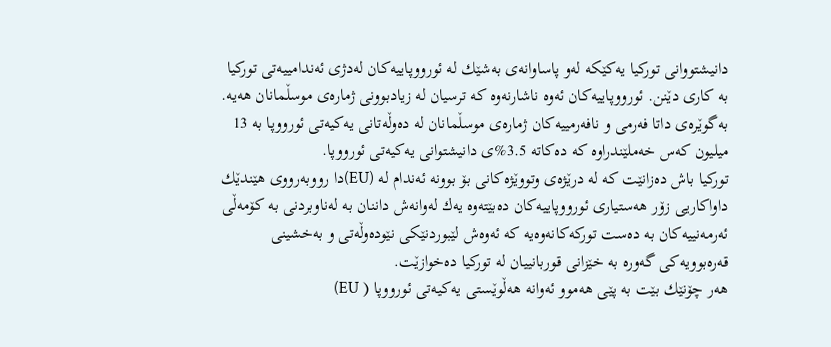دانیشتووانی‌ توركیا یه‌كێكه‌ له‌و پاساوانه‌ی‌ به‌شێك له‌ ئورووپاییه‌كان له‌دژی‌ ئه‌ندامییه‌تی‌ توركیا به‌ كاری‌ دێنن. ئورووپاییه‌كان ئه‌وه‌ ناشارنه‌وه‌ كه‌ ترسیان له‌ زیادبوونی‌ ژماره‌ی‌ موسڵمانان هه‌یه‌. به‌گوێره‌ی‌ داتا فه‌رمی‌ و نافه‌رمییه‌كان ژماره‌ی‌ موسڵمانان له‌ ده‌وڵه‌تانی‌ یه‌كیه‌تی‌ ئورووپا به‌ 13 میلیون كه‌س خه‌ملێندراوه‌ كه‌ ده‌كاته‌ 3.5%ی‌ دانیشتوانی‌ یه‌كیه‌تی‌ ئورووپا.
توركیا باش ده‌زانێت كه‌ له‌ درێژه‌ی‌ وتووێژه‌كانی‌ بۆ بوونه‌ ئه‌ندام له‌ (EU)دا رووبه‌رووی‌ هێندێك داواكاریی‌ زۆر هه‌ستیاری‌ ئورووپاییه‌كان ده‌بێته‌وه‌ یه‌ك له‌وانه‌ش داننان به‌ له‌ناوبردنی‌ به‌ كۆمه‌ڵی‌ ئه‌رمه‌نییه‌كان به‌ ده‌ست توركه‌كانه‌وه‌یه‌ كه‌ ئه‌وه‌ش لێبوردنێكی‌ نێوده‌وڵه‌تی‌ و به‌خشینی‌ قه‌ره‌بوویه‌كی‌ گه‌وره‌ به‌ خێزانی‌ قوربانییان له‌ توركیا ده‌خوازێت.
هه‌ر چۆنێك بێت به‌ پێی‌ هه‌موو ئه‌وانه‌ هه‌ڵوێستی‌ یه‌كیه‌تی‌ ئورووپا ( EU)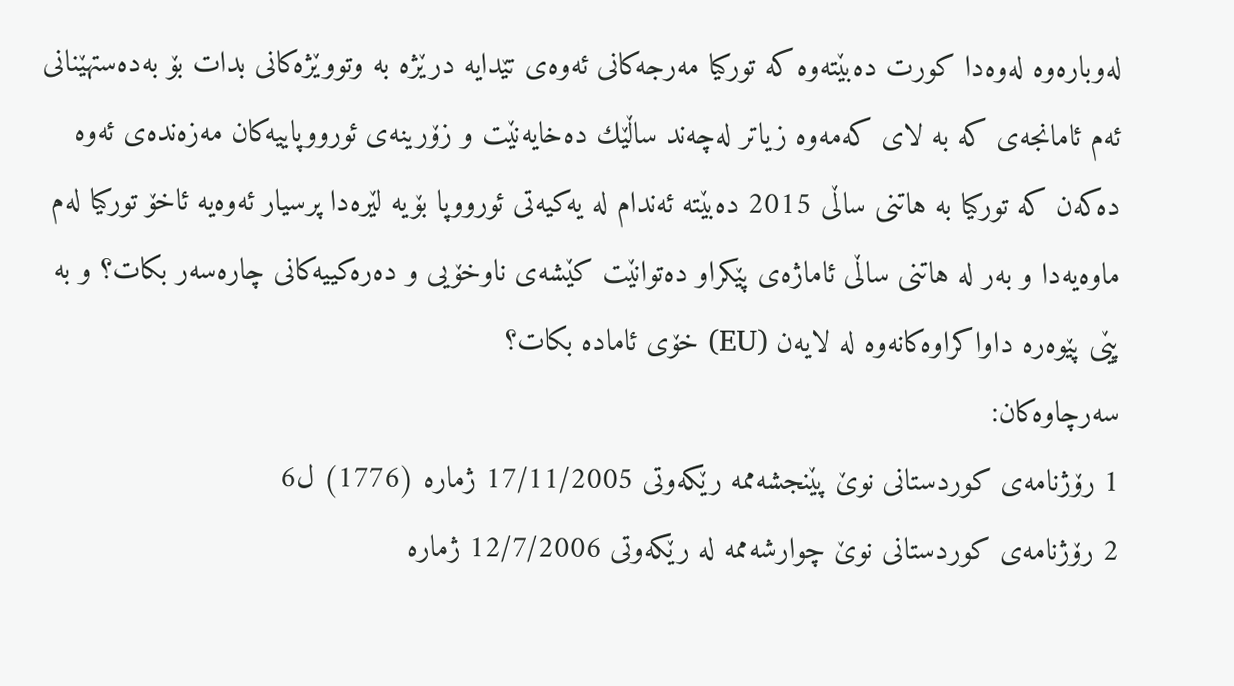له‌وباره‌وه‌ له‌وه‌دا كورت ده‌بێته‌وه‌ كه‌ توركیا مه‌رجه‌كانی‌ ئه‌وه‌ی‌ تێدایه‌ درێژه‌ به‌ وتووێژه‌كانی‌ بدات بۆ به‌ده‌ستهێنانی‌ ئه‌م ئامانجه‌ی‌ كه‌ به‌ لای‌ كه‌مه‌وه‌ زیاتر له‌چه‌ند ساڵێك ده‌خایه‌نێت و زۆرینه‌ی‌ ئورووپاییه‌كان مه‌زه‌نده‌ی‌ ئه‌وه‌ ده‌كه‌ن كه‌ توركیا به‌ هاتنی‌ ساڵی‌ 2015 ده‌بێته‌ ئه‌ندام له‌ یه‌كیه‌تی‌ ئورووپا بۆیه‌ لێره‌دا پرسیار ئه‌وه‌یه‌ ئاخۆ توركیا له‌م ماوه‌یه‌دا و به‌ر له‌ هاتنی‌ ساڵی‌ ئاماژه‌ی‌ پێكراو ده‌توانێت كێشه‌ی‌ ناوخۆیی‌ و ده‌ره‌كییه‌كانی‌ چاره‌سه‌ر بكات؟ و به‌ پێی‌ پێوه‌ره‌ داواكراوه‌كانه‌وه‌ له‌ لایه‌ن (EU) خۆی‌ ئاماده‌ بكات؟
سه‌رچاوه‌كان:
1 رۆژنامه‌ی‌ كوردستانی‌ نوێ‌ پێنجشه‌ممه‌ رێكه‌وتی‌ 17/11/2005 ژماره‌ (1776) ل6
2 رۆژنامه‌ی‌ كوردستانی‌ نوێ‌ چوارشه‌ممه‌ له‌ رێكه‌وتی‌ 12/7/2006 ژماره‌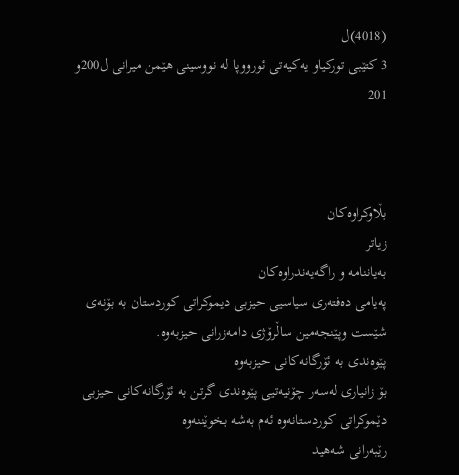(4018)ل
3 كتێبی‌ توركیاو یه‌كیه‌تی‌ ئورووپا له‌ نووسینی‌ هێمن میرانی‌ ل200و 201



بڵاوکراوه‌کان
زیاتر
به‌یاننامه‌ و راگه‌یه‌ندراوه‌کان
په‌یامی ده‌فته‌ری سیاسیی حیزبی دیموکراتی کوردستان به‌ بۆنه‌ی شێست وپێنجه‌مین ساڵرۆژی دامه‌زرانی حیزبه‌وه‌.
پێوه‌ندی به‌ ئۆرگانه‌کانی حیزبه‌وه‌
بۆ زانیاری‌ له‌سه‌ر چۆنیه‌تیی‌ پێوه‌ندی‌ گرتن به‌ ئۆرگانه‌كانی‌ حیزبی‌ دێموكراتی‌ كوردستانه‌وه‌ ئه‌م به‌شه‌ بخوێننه‌وه‌
رێبه‌رانی شه‌هید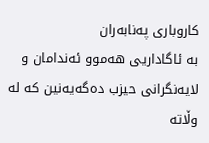کاروباری په‌نابه‌ران
به ئاگاداریی هه‌موو ئه‌ندامان و لایه‌نگرانی حیزب ده‌گه‌یه‌‌نین كه له وڵاته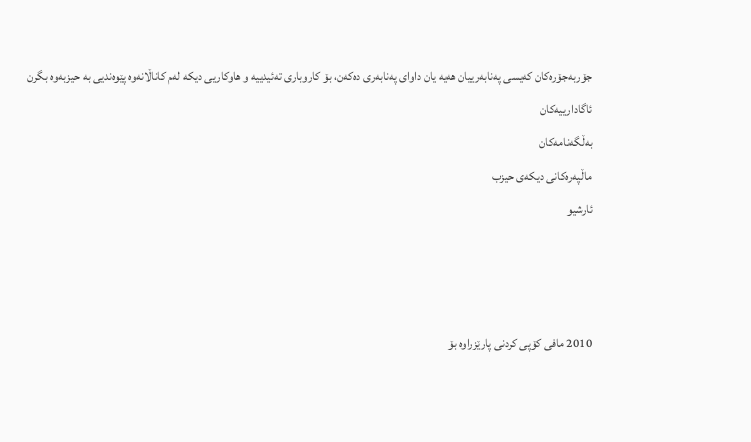جۆربه‌جۆره‌کان كه‌یسی په‌نابه‌رییان هه‌یه یان داوای په‌نابه‌‌ری ده‌که‌ن، بۆ كاروباری ته‌ئیدییه و هاوكاریی دیكه له‌م کاناڵانه‌وه‌ پێوه‌ندیی به‌ حیزبه‌وه بگرن
ئاگادارییه‌کان
به‌ڵگه‌نامه‌کان
ماڵپه‌ره‌کانی دیکه‌ی حیزب
ئارشیو



2010 مافی کۆپی کردنی پارێزراوه‌ بۆ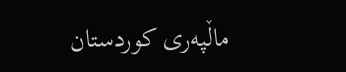ماڵپه‌ری کوردستان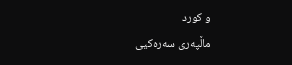و کورد
ماڵپه‌ری سه‌ره‌کیی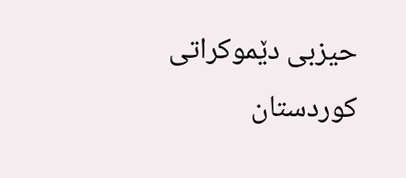حیزبی دێموکراتی کوردستان